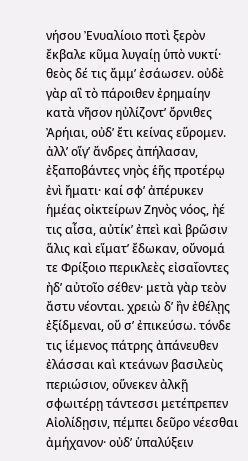νήσου Ἐνυαλίοιο ποτὶ ξερὸν ἔκβαλε κῦμα λυγαίῃ ὑπὸ νυκτί· θεὸς δέ τις ἄμμʼ ἐσάωσεν. οὐδὲ γὰρ αἳ τὸ πάροιθεν ἐρημαίην κατὰ νῆσον ηὐλίζοντʼ ὄρνιθες Ἀρήιαι, οὐδʼ ἔτι κείνας εὕρομεν. ἀλλʼ οἵγʼ ἄνδρες ἀπήλασαν, ἐξαποβάντες νηὸς ἑῆς προτέρῳ ἐνὶ ἤματι· καί σφʼ ἀπέρυκεν ἡμέας οἰκτείρων Ζηνὸς νόος, ἠέ τις αἶσα, αὐτίκʼ ἐπεὶ καὶ βρῶσιν ἅλις καὶ εἵματʼ ἔδωκαν, οὔνομά τε Φρίξοιο περικλεὲς εἰσαΐοντες ἠδʼ αὐτοῖο σέθεν· μετὰ γὰρ τεὸν ἄστυ νέονται. χρειὼ δʼ ἢν ἐθέλῃς ἐξίδμεναι, οὔ σʼ ἐπικεύσω. τόνδε τις ἱέμενος πάτρης ἀπάνευθεν ἐλάσσαι καὶ κτεάνων βασιλεὺς περιώσιον, οὕνεκεν ἀλκῇ σφωιτέρῃ τάντεσσι μετέπρεπεν Αἰολίδῃσιν, πέμπει δεῦρο νέεσθαι ἀμήχανον· οὐδʼ ὑπαλύξειν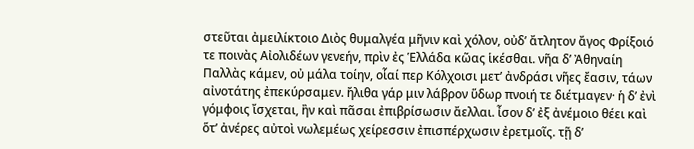στεῦται ἀμειλίκτοιο Διὸς θυμαλγέα μῆνιν καὶ χόλον, οὐδʼ ἄτλητον ἄγος Φρίξοιό τε ποινὰς Αἰολιδέων γενεήν, πρὶν ἐς Ἑλλάδα κῶας ἱκέσθαι. νῆα δʼ Ἀθηναίη Παλλὰς κάμεν, οὐ μάλα τοίην, οἷαί περ Κόλχοισι μετʼ ἀνδράσι νῆες ἔασιν, τάων αἰνοτάτης ἐπεκύρσαμεν. ἤλιθα γάρ μιν λάβρον ὕδωρ πνοιή τε διέτμαγεν· ἡ δʼ ἐνὶ γόμφοις ἴσχεται, ἢν καὶ πᾶσαι ἐπιβρίσωσιν ἄελλαι. ἶσον δʼ ἐξ ἀνέμοιο θέει καὶ ὅτʼ ἀνέρες αὐτοὶ νωλεμέως χείρεσσιν ἐπισπέρχωσιν ἐρετμοῖς. τῇ δʼ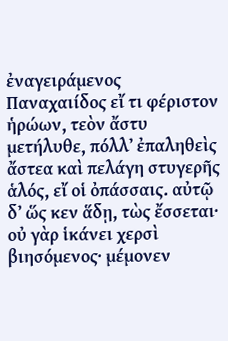ἐναγειράμενος Παναχαιίδος εἴ τι φέριστον ἡρώων, τεὸν ἄστυ μετήλυθε, πόλλʼ ἐπαληθεὶς ἄστεα καὶ πελάγη στυγερῆς ἁλός, εἴ οἱ ὀπάσσαις. αὐτῷ δʼ ὥς κεν ἅδῃ, τὼς ἔσσεται· οὐ γὰρ ἱκάνει χερσὶ βιησόμενος· μέμονεν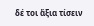δέ τοι ἄξια τίσειν